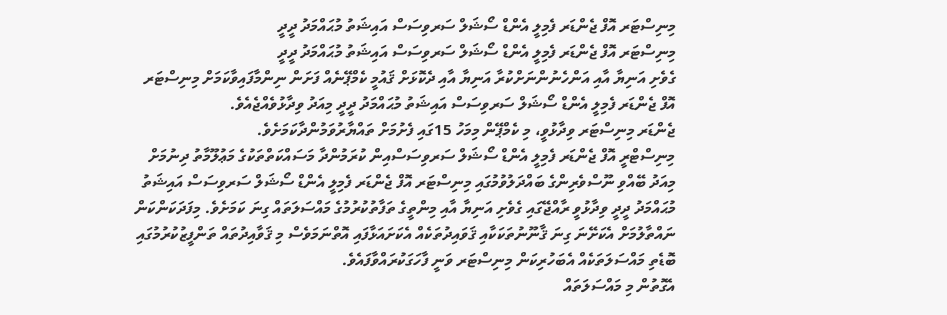މިނިސްޓަރ އޮފް ޖެންޑަރ ފެމިލީ އެންޑް ސޯޝަލް ސަރވިސަސް އައިޝަތު މުޙައްމަދު ދީދީ
މިނިސްޓަރ އޮފް ޖެންޑަރ ފެމިލީ އެންޑް ސޯޝަލް ސަރވިސަސް އައިޝަތު މުޙައްމަދު ދީދީ
ގެވެށި އަނިޔާ އާއި އަންހެނުންނަށްކުރާ އަނިޔާ އާއި ދެކޮޅަށް ޤައުމީ ކެމްޕޭނެއް ފަށަން ނިންމާފައިވާކަމަށް މިނިސްޓަރ އޮފް ޖެންޑަރ ފެމިލީ އެންޑް ސޯޝަލް ސަރވިސަސް އައިޝަތު މުޙައްމަދު ދީދީ މިއަދު ވިދާޅުވެއްޖެއެވެ.
ޖެންޑަރ މިނިސްޓަރ ވިދާޅުވީ، މި ކެމްޕޭން މިމަހު 15ގައި ފެށުމަށް ތައްޔާރުވަމުންދާކަމަށެވެ.
މިނިސްޓްރީ އޮފް ޖެންޑަރ ފެމިލީ އެންޑް ސޯޝަލް ސަރވިސަސްއިން ކުރަމުންދާ މަސައްކަތްތަކުގެ މަޢުލޫމާތު ދިނުމަށް މިއަދު ބޭއްވި ނޫސްވެރިންގެ ބައްދަލުވުމުގައި މިނިސްޓަރ އޮފް ޖެންޑަރ ފެމިލީ އެންޑް ސޯޝަލް ސަރވިސަސް އައިޝަތު މުޙައްމަދު ދީދީ ވިދާޅުވީ ރާއްޖޭގައި ގެވެށި އަނިޔާ އާއި މިންތީގެ ތަފާތުކުރުމުގެ މައްސަލަތައް ގިނަ ކަމަށެވެ. މިފަދަކަންކަން ނައްތާލުމަށް އެކަށޭނަ ގިނަ ޤާނޫނުތަކަކާއި ޤަވައިދުތަކެއް އެކަށައަޅާފައި އޮތްނަމަވެސް މި ޤަވާއިދުތައް ތަންފީޒުކުރުމުގައި ބޮޑެތި މައްސަލަތަކެއް އެބަހުރިކަން މިނިސްޓަރ ވަނީ ފާހަގަކުރައްވާފައެވެ.
އެގޮތުން މި މައްސަލަތައް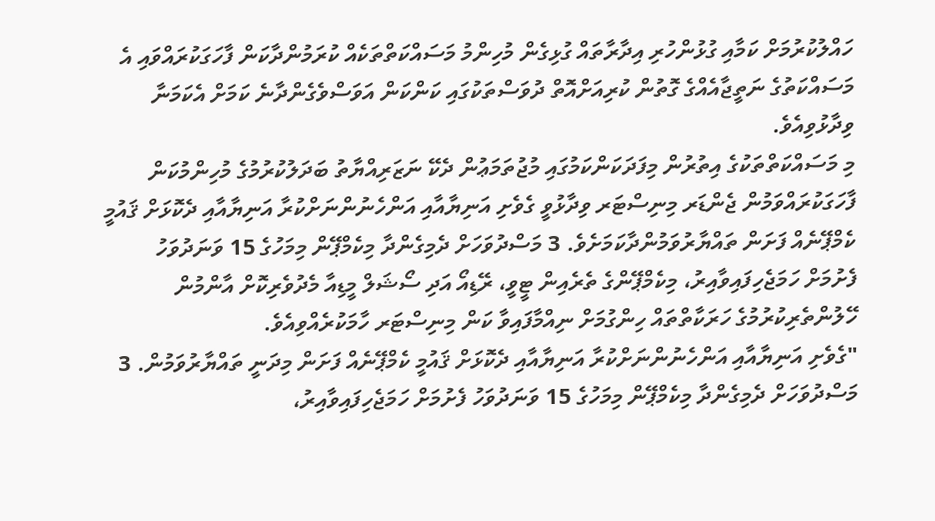ހައްލުކުރުމަށް ކަމާއި ގުޅުންހުރި އިދާރާތައް ގުޅިގެން މުހިންމު މަސައްކަތްތަކެއް ކުރަމުންދާކަން ފާހަގަކުރައްވައި އެ މަސައްކަތުގެ ނަތީޖާއެއްގެ ގޮތުން ކުރިއަށްއޮތް ދުވަސްތަކުގައި ކަންކަން އަވަސްވެގެންދާނެ ކަމަށް އެކަމަނާ ވިދާޅުވިއެވެ.
މި މަސައްކަތްތަކުގެ އިތުރުން މިފަދަކަންކަމުގައި މުޖުތަމަޢުން ދެކޭ ނަޒަރިއްޔާތު ބަދަލުކުރުމުގެ މުހިންމުކަން ފާހަގަކުރައްވަމުން ޖެންޑަރ މިނިސްޓަރ ވިދާޅުވީ ގެވެށި އަނިޔާއާއި އަންހެނުންނަށްކުރާ އަނިޔާއާއި ދެކޮޅަށް ޤައުމީ ކެމްޕޭނެއް ފަށަން ތައްޔާރުވަމުންދާކަމަށެވެ. 3 މަސްދުވަހަށް ދެމިގެންދާ މިކެމްޕޭން މިމަހުގެ 15 ވަނަދުވަހު ފެށުމަށް ހަމަޖެހިފައިވާއިރު، މިކެމްޕޭންގެ ތެރެއިން ޓީވީ، ރޭޑިއޯ އަދި ސޯޝަލް މީޑިއާ މެދުވެރިކޮށް އާންމުން ހޭލުންތެރިކުރުމުގެ ހަރަކާތްތައް ހިންގުމަށް ނިއްމާފައިވާ ކަން މިނިސްޓަރ ހާމަކުރެއްވިއެވެ.
"ގެވެށި އަނިޔާއާއި އަންހެނުންނަށްކުރާ އަނިޔާއާއި ދެކޮޅަށް ޤައުމީ ކެމްޕޭނެއް ފަށަން މިދަނީ ތައްޔާރުވަމުން. 3 މަސްދުވަހަށް ދެމިގެންދާ މިކެމްޕޭން މިމަހުގެ 15 ވަނަދުވަހު ފެށުމަށް ހަމަޖެހިފައިވާއިރު،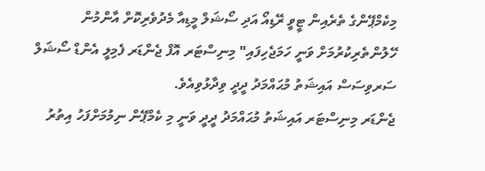މިކެމްޕޭންގެ ތެރެއިން ޓީވީ ރޭޑިއޯ އަދި ސޯޝަލް މީޑިއާ މެދުވެރިކޮށް އާންމުން ހޭލުންތެރިކުރުމަށް ވަނީ ހަމަޖެހިފައި" މިނިސްޓަރ އޮފް ޖެންޑަރ ފެމިލީ އެންޑް ސޯޝަލް ސަރވިސަސް އައިޝަތު މުޙައްމަދު ދީދީ ވިދާޅުވިއެވެ.
ޖެންޑަރ މިނިސްޓަރ އައިޝަތު މުޙައްމަދު ދީދީ ވަނީ މި ކެމްޕޭން ނިމުމަށްފަހު އިތުރު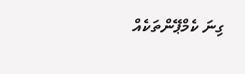ގިނަ ކެމްޕޭންތަކެއް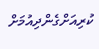ކުރިއަށްގެންދިއުމަށް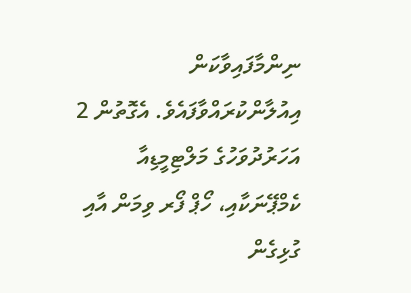ނިންމާފައިވާކަން އިއުލާންކުރައްވާފައެވެ. އެގޮތުން 2 އަހަރުދުވަހުގެ މަލްޓިމީޑިއާ ކެމްޕޭނަކާއި، ހޯޕް ފޯރ ވިމަން އާއި ގުޅިގެން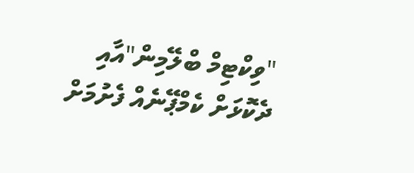"ވިކްޓިމް ބްލޭމިން"އާއި ދެކޮޅަށް ކެމްޕޭނެއް ފެށުމަށް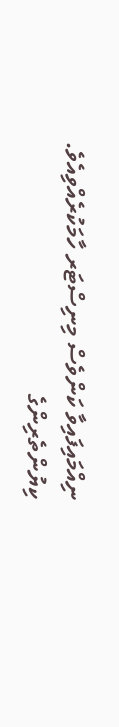ނިއްމައިފައިވާ ކަންވެސް މިނިސްޓަރ ހާމަކުރެއްވިއެވެ.
ކިޔުންތެރިންގެ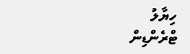ހިޔާލު
ޓްރެންޑިން